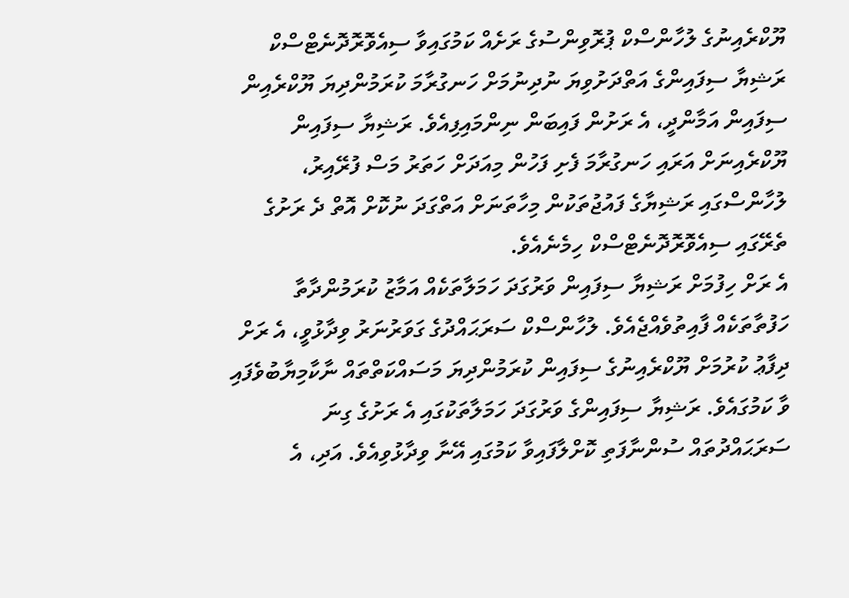ޔޫކްރެއިނުގެ ލުހާންސްކް ޕުރޮވިންސުގެ ރަށެއް ކަމުގައިވާ ސިއެވޮރޮދޮނެޓްސްކް ރަޝިޔާ ސިފައިންގެ އަތްދަށުވިޔަ ނުދިނުމަށް ހަނގުރާމަ ކުރަމުންދިޔަ ޔޫކްރެއިން ސިފައިން އަމާންދީ، އެ ރަށުން ފައިބަން ނިންމައިފިއެވެ. ރަޝިޔާ ސިފައިން ޔޫކްރެއިނަށް އަރައި ހަނގުރާމަ ފެށި ފަހުން މިއަދަށް ހަތަރު މަސް ފުރޭއިރު، ލުހާންސްގައި ރަޝިޔާގެ ފައުޖުތަކުން މިހާތަނަށް އަތްގަދަ ނުކޮށް އޮތް ދެ ރަށުގެ ތެރޭގައި ސިއެވޮރޮދޮނެޓްސްކް ހިމެނެއެވެ.
އެ ރަށް ހިފުމަށް ރަޝިޔާ ސިފައިން ވަރުގަދަ ހަމަލާތަކެއް އަމާޒު ކުރަމުންދާތާ ހަފުތާތަކެއް ފާއިތުވެއްޖެއެވެ. ލުހާންސްކް ސަރަޙައްދުގެ ގަވަރުނަރު ވިދާޅުވީ، އެ ރަށް ދިފާޢު ކުރުމަށް ޔޫކްރެއިނުގެ ސިފައިން ކުރަމުންދިޔަ މަސައްކަތްތައް ނާކާމިޔާބުވެފައި ވާ ކަމުގައެވެ. ރަޝިޔާ ސިފައިންގެ ވަރުގަދަ ހަމަލާތަކުގައި އެ ރަށުގެ ގިނަ ސަރަޙައްދުތައް ސުންނާފަތި ކޮށްލާފައިވާ ކަމުގައި އޭނާ ވިދާޅުވިއެވެ. އަދި، އެ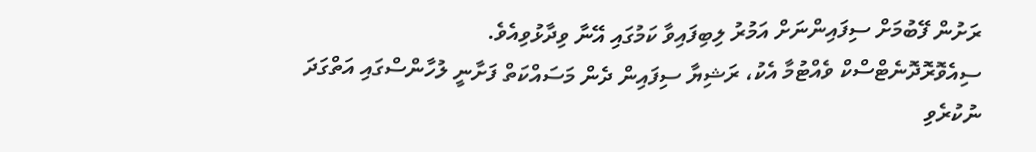ރަށުން ފޭބުމަށް ސިފައިންނަށް އަމުރު ލިބިފައިވާ ކަމުގައި އޭނާ ވިދާޅުވިއެވެ.
ސިއެވޮރޮދޮނެޓްސްކް ވެއްޓުމާ އެކު، ރަޝިޔާ ސިފައިން ދެން މަސައްކަތް ފަށާނީ ލުހާންސްގައި އަތްގަދަ ނުކުރެވި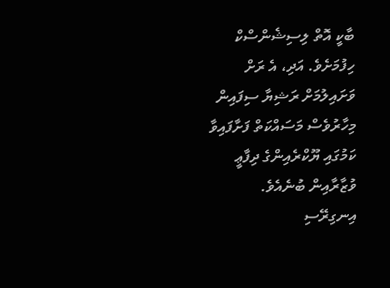ބާކީ އޮތް ލިސިޝެންސްކް ހިފުމަށެވެ. އަދި، އެ ރަށް ވަށައިލުމަށް ރަޝިޔާ ސިފައިން މިހާރުވެސް މަސައްކަތް ފަށާފައިވާ ކަމުގައި ޔޫކްރެއިންގެ ދިފާޢީ ވުޒާރާއިން ބުނެއެވެ.
އިނގިރޭސި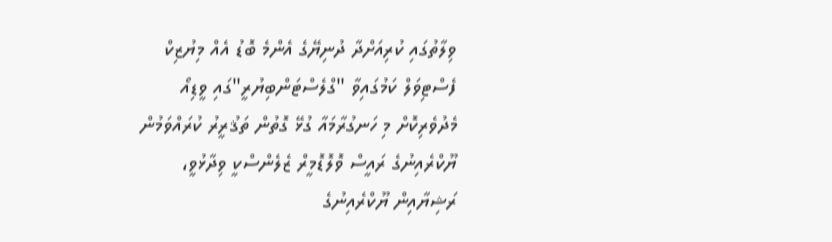ވިލާތުގައި ކުރިއަށްދާ ދުނިޔޭގެ އެންމެ ބޮޑު އެއް މިޔުޒިކް ފެސްޓިވަލް ކަމުގައިވާ "ގްލެސްޓަންބިޔުރީ"ގައި ވީޑިއޯ މެދުވެރިކޮށް މި ހަނގުރާމައާ ގުޅޭ ގޮތުން ތަޤުރީރު ކުރައްވަމުން ޔޫކްރެއިނުގެ ރައީސް ވޮލޮޑޮމީރް ޒެލެންސްކީ ވިދާޅުވީ، ރަޝިޔާއިން ޔޫކްރެއިނުގެ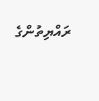ރައްޔިތުންގެ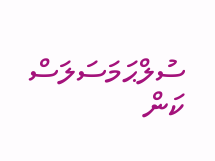ސުލްޙަމަސަލަސް ކަން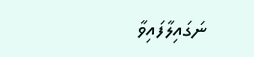ނަގައިލާފައިވާ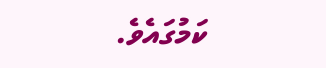ކަމުގައެވެ.